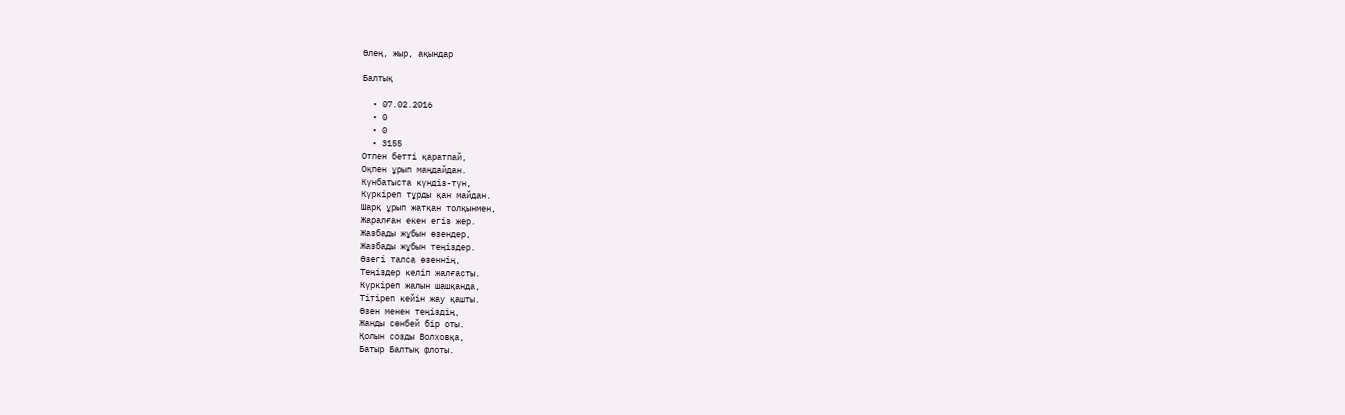Өлең, жыр, ақындар

Балтық

  • 07.02.2016
  • 0
  • 0
  • 3155
Отпен бетті қаратпай,
Оқпен ұрып маңдайдан.
Күнбатыста күндіз-түн,
Күркіреп тұрды қан майдан.
Шарқ ұрып жатқан толқынмен,
Жаралған екен егіз жер.
Жазбады жұбын өзендер,
Жазбады жұбын теңіздер.
Өзегі талса өзеннің,
Теңіздер келіп жалғасты.
Күркіреп жалын шашқанда,
Тітіреп кейін жау қашты.
Өзен менен теңіздің,
Жанды сөнбей бір оты.
Қолын созды Волховқа,
Батыр Балтық флоты.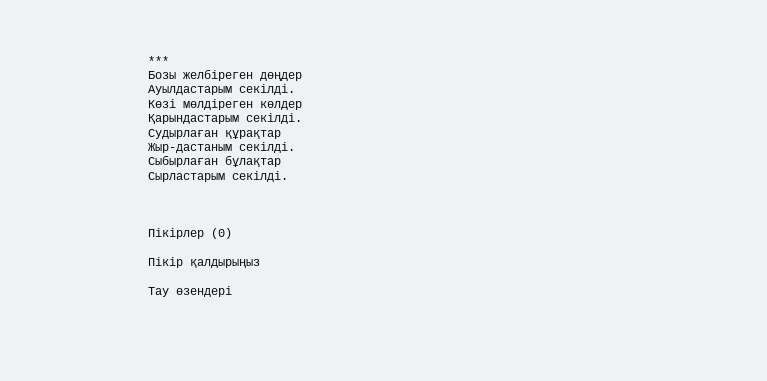***
Бозы желбіреген дөңдер
Ауылдастарым секілді.
Көзі мөлдіреген көлдер
Қарындастарым секілді.
Судырлаған құрақтар
Жыр-дастаным секілді.
Сыбырлаған бұлақтар
Сырластарым секілді.



Пікірлер (0)

Пікір қалдырыңыз

Тау өзендері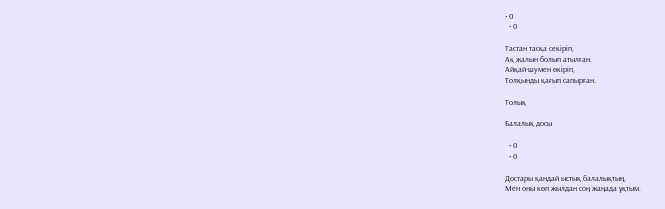• 0
  • 0

Тастан тасқа секіріп,
Ақ жалын болып атылған.
Айқай-шумен өкіріп,
Толқынды қағып сапырған.

Толық

Балалық досы

  • 0
  • 0

Достары қандай ыстық балалықтың,
Мен оны көп жылдан соң жаңада ұқтым.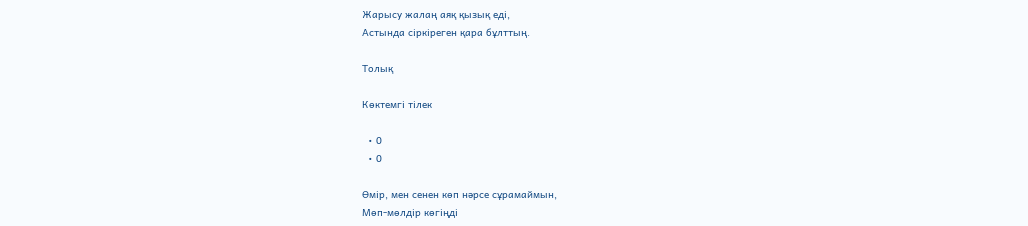Жарысу жалаң аяқ қызық еді,
Астында сіркіреген қара бұлттың.

Толық

Көктемгі тілек

  • 0
  • 0

Өмір, мен сенен көп нәрсе сұрамаймын,
Мөп-мөлдір көгіңді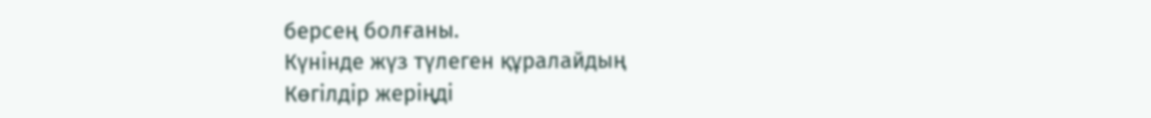берсең болғаны.
Күнінде жүз түлеген құралайдың
Көгілдір жеріңді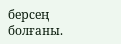берсең болғаны.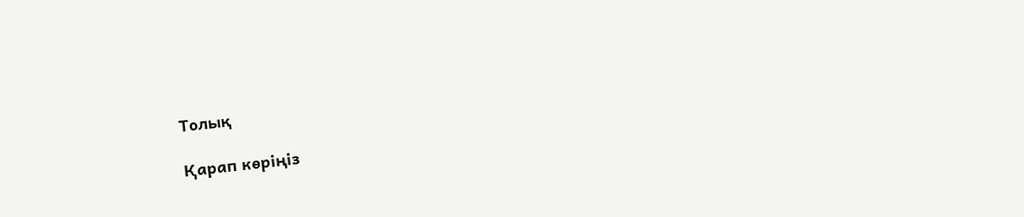Толық

Қарап көріңіз